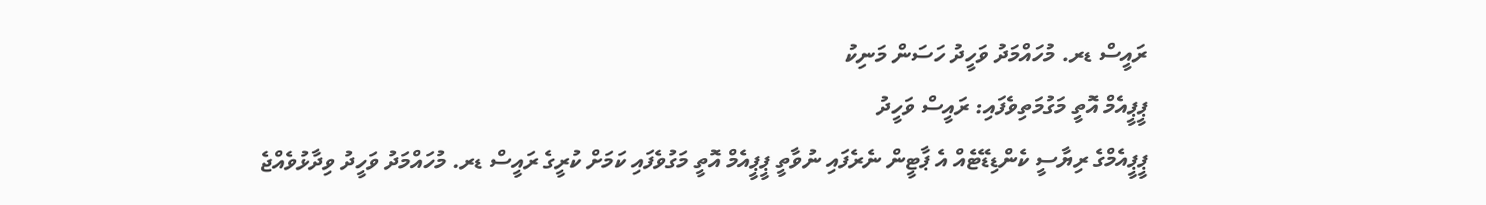ރައީސް ޑރ. މުހައްމަދު ވަހީދު ހަސަން މަނިކު
ޕީޕީއެމް އޮތީ މަގުމަތިވެފައި: ރައީސް ވަހީދު
ޕީޕީއެމްގެ ރިޔާސީ ކެންޑިޑޭޓެއް އެ ޕާޓީން ނެރެފައި ނުވާތީ ޕީޕީއެމް އޮތީ މަގުވެފައި ކަމަށް ކުރީގެ ރައީސް ޑރ. މުހައްމަދު ވަހީދު ވިދާޅުވެއްޖެ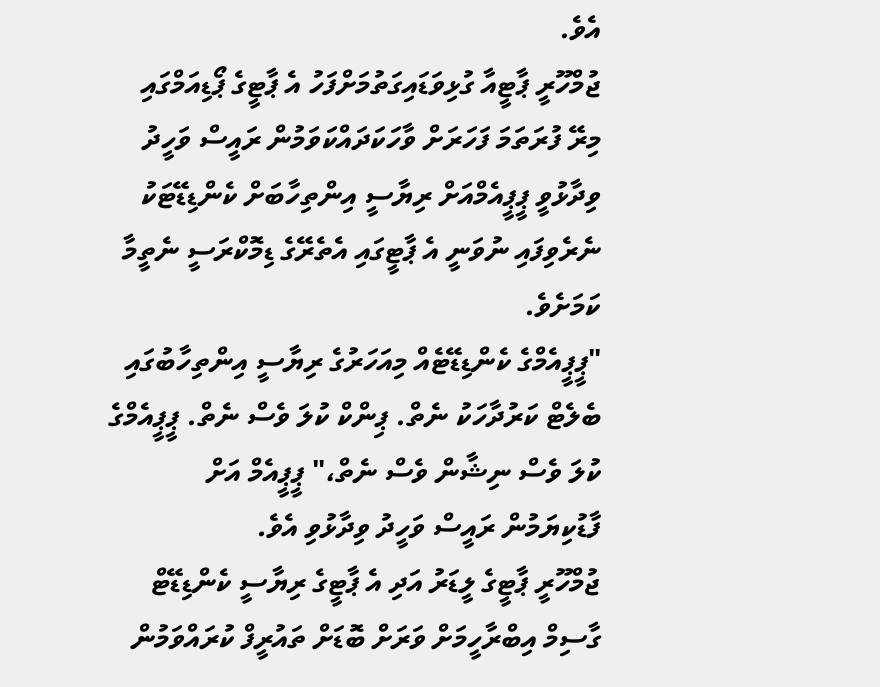އެވެ.
ޖުމްހޫރީ ޕާޓީއާ ގުޅިވަޑައިގަތުމަށްފަހު އެ ޕާޓީގެ ޕޯޑިއަމްގައި މިރޭ ފުރަތަމަ ފަހަރަށް ވާހަކަދައްކަވަމުން ރައީސް ވަހީދު ވިދާޅުވީ ޕީޕީއެމްއަށް ރިޔާސީ އިންތިހާބަށް ކެންޑިޑޭޓަކު ނެރެވިފައި ނުވަނީ އެ ޕާޓީގައި އެތެރޭގެ ޑިމޮކްރަސީ ނެތީމާ ކަމަށެވެ.
"ޕީޕީއެމްގެ ކެންޑިޑޭޓެއް މިއަހަރުގެ ރިޔާސީ އިންތިހާބުގައި ބެލެޓް ކަރުދާހަކު ނެތް. ޕިންކް ކުލަ ވެސް ނެތް. ޕީޕީއެމްގެ ކުލަ ވެސް ނިޝާން ވެސް ނެތް،" ޕީޕީއެމް އަށް ފާޑުކިޔަމުން ރައީސް ވަހީދު ވިދާޅުވި އެވެ.
ޖުމްހޫރީ ޕާޓީގެ ލީޑަރު އަދި އެ ޕާޓީގެ ރިޔާސީ ކެންޑިޑޭޓް ގާސިމް އިބްރާހީމަށް ވަރަށް ބޮޑަށް ތައުރީފް ކުރައްވަމުން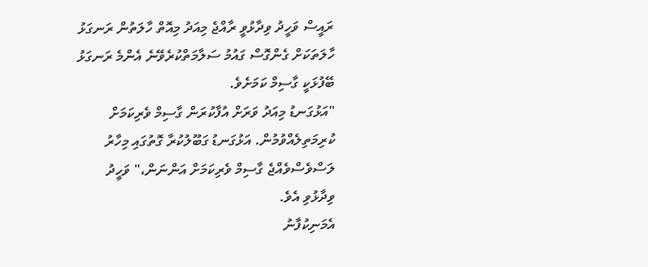ރައީސް ވަހީދު ވިދާޅުވީ ރާއްޖެ މިއަދު މިއޮތް ހާލަތުން ރަނގަޅު ހާލަތަކަށް ގެންގޮސް ގައުމު ސަލާމަތްކުރެވޭނެ އެންމެ ރަނގަޅު ބޭފުޅަކީ ގާސިމް ކަމަށެވެ.
"އަޅުގަނޑު މިއަދު ވަރަށް އުފާކުރަން ގާސިމް ވެރިކަމަށް ކުރިމަތިލެއްވުމުން. އަޅުގަނޑު ގަބޫލުކުރާ ގޮތުގައި މިހާރު ލަސްވެސްވެއްޖެ ގާސިމް ވެރިކަމަށް އަންނަން،" ވަހީދު ވިދާޅުވި އެވެ.
އެމަނިކުފާނު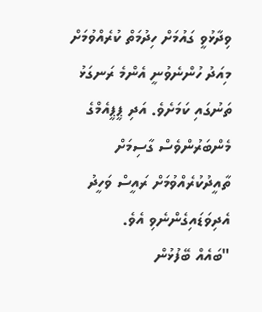ވިދާޅުވީ ގައުމަށް ހިދުމަތް ކުރެއްވުމަށް މިއަދު ހުންނެވުނީ އެންމެ ރަނގަޅު ތަނުގައި ކަމަށެވެ. އަދި ޕީޕީއެމްގެ މެންބަރުންވެސް ގާސިމަށް ތާއީދުކުރެއްވުމަށް ރައީސް ވަހީދު އެދިވަޑައިގެންނެވި އެވެ.
"ބައެއް ބޭފުޅުން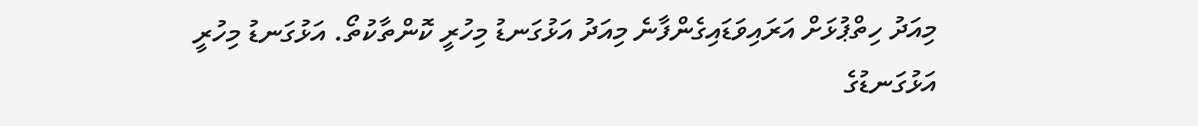މިއަދު ހިތްޕުޅަށް އަރައިވަޑައިގެންފާނެ މިއަދު އަޅުގަނޑު މިހުރީ ކޮންތާކުތޯ. އަޅުގަނޑު މިހުރީ އަޅުގަނޑުގެ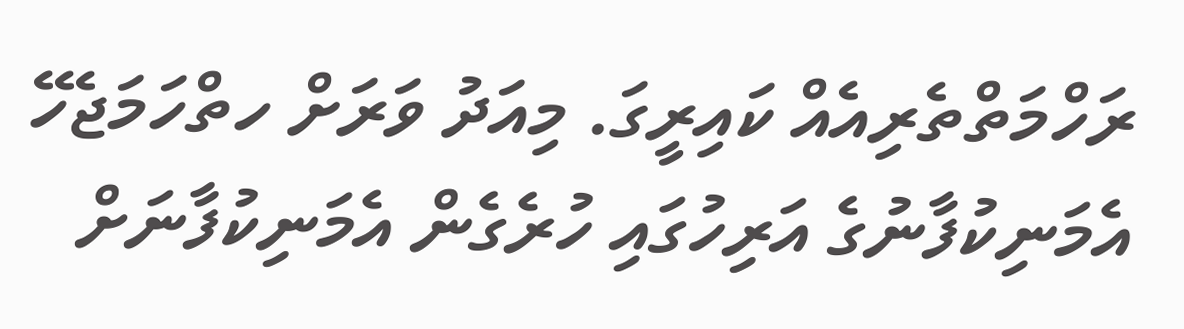ރަހްމަތްތެރިއެއް ކައިރީގަ. މިއަދު ވަރަށް ހތްހަމަޖެހޭ އެމަނިކުފާނުގެ އަރިހުގައި ހުރެގެން އެމަނިކުފާނަށް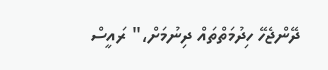ދޭންޖެހޭ ހިދުމަތްތައް ދިނުމަށް،" ރައީސް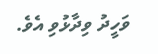ވަހީދު ވިދާޅުވި އެވެ.